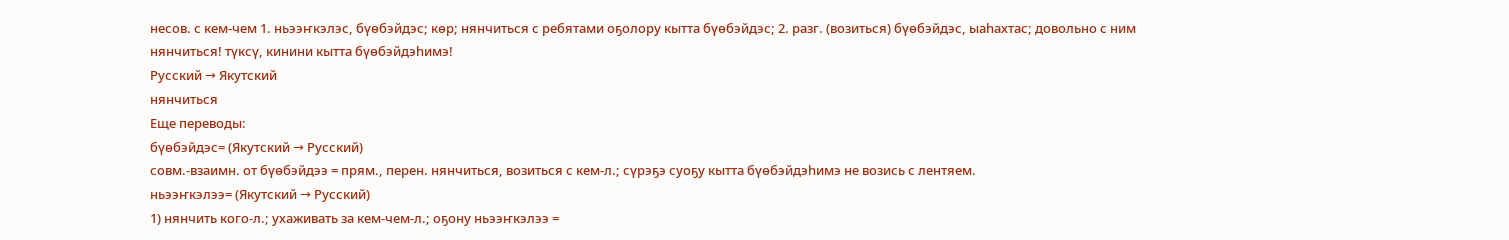несов. с кем-чем 1. ньээҥкэлэс, бүөбэйдэс; көр; нянчиться с ребятами оҕолору кытта бүөбэйдэс; 2. разг. (возиться) бүөбэйдэс, ыаһахтас; довольно с ним нянчиться! түксү, кинини кытта бүөбэйдэһимэ!
Русский → Якутский
нянчиться
Еще переводы:
бүөбэйдэс= (Якутский → Русский)
совм.-взаимн. от бүөбэйдээ = прям., перен. нянчиться, возиться с кем-л.; сүрэҕэ суоҕу кытта бүөбэйдэһимэ не возись с лентяем.
ньээҥкэлээ= (Якутский → Русский)
1) нянчить кого-л.; ухаживать за кем-чем-л.; оҕону ньээҥкэлээ =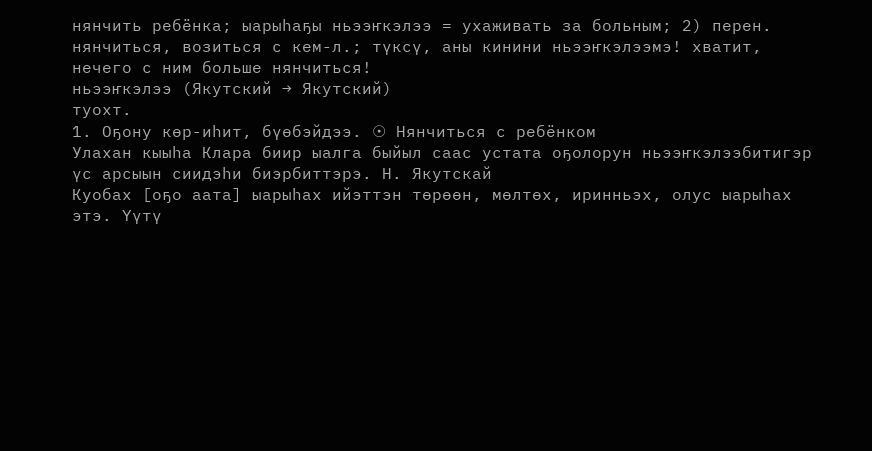нянчить ребёнка; ыарыһаҕы ньээҥкэлээ = ухаживать за больным; 2) перен. нянчиться, возиться с кем-л.; түксү, аны кинини ньээҥкэлээмэ! хватит, нечего с ним больше нянчиться!
ньээҥкэлээ (Якутский → Якутский)
туохт.
1. Оҕону көр-иһит, бүөбэйдээ. ☉ Нянчиться с ребёнком
Улахан кыыһа Клара биир ыалга быйыл саас устата оҕолорун ньээҥкэлээбитигэр үс арсыын сиидэһи биэрбиттэрэ. Н. Якутскай
Куобах [оҕо аата] ыарыһах ийэттэн төрөөн, мөлтөх, иринньэх, олус ыарыһах этэ. Үүтү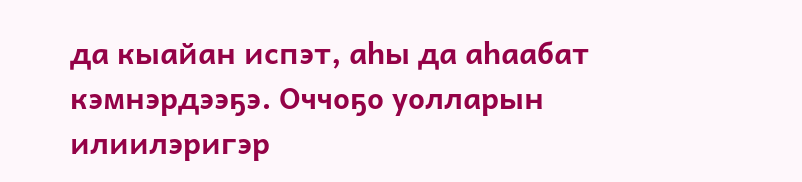да кыайан испэт, аһы да аһаабат кэмнэрдээҕэ. Оччоҕо уолларын илиилэригэр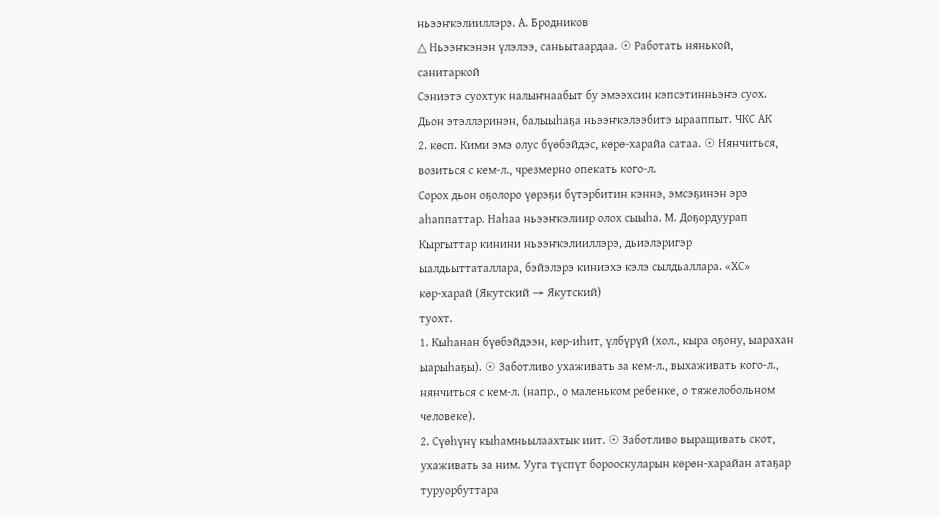ньээҥкэлииллэрэ. А. Бродников
△ Ньээҥкэнэн үлэлээ, саньытаардаа. ☉ Работать нянькой, санитаркой
Сэниэтэ суохтук налыҥнаабыт бу эмээхсин кэпсэтинньэҥэ суох. Дьон этэллэринэн, балыыһаҕа ньээҥкэлээбитэ ырааппыт. ЧКС АК
2. көсп. Кими эмэ олус бүөбэйдэс, көрө-харайа сатаа. ☉ Нянчиться, возиться с кем-л., чрезмерно опекать кого-л.
Сорох дьон оҕолоро үөрэҕи бүтэрбитин кэннэ, эмсэҕинэн эрэ аһаппаттар. Наһаа ньээҥкэлиир олох сыыһа. М. Доҕордуурап
Кыргыттар кинини ньээҥкэлииллэрэ, дьиэлэригэр ыалдьыттаталлара, бэйэлэрэ киниэхэ кэлэ сылдьаллара. «ХС»
көр-харай (Якутский → Якутский)
туохт.
1. Кыһанан бүөбэйдээн, көр-иһит, үлбүрүй (хол., кыра оҕону, ыарахан ыарыһаҕы). ☉ Заботливо ухаживать за кем-л., выхаживать кого-л., нянчиться с кем-л. (напр., о маленьком ребенке, о тяжелобольном человеке).
2. Сүөһүнү кыһамньылаахтык иит. ☉ Заботливо выращивать скот, ухаживать за ним. Ууга түспүт борооскуларын көрөн-харайан атаҕар туруорбуттара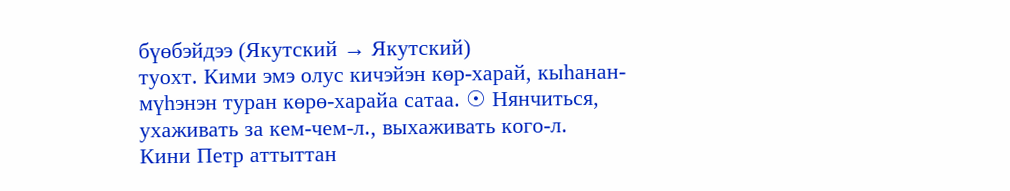бүөбэйдээ (Якутский → Якутский)
туохт. Кими эмэ олус кичэйэн көр-харай, кыһанан-мүһэнэн туран көрө-харайа сатаа. ☉ Нянчиться, ухаживать за кем-чем-л., выхаживать кого-л.
Кини Петр аттыттан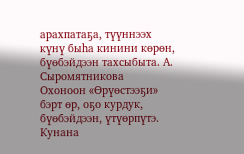арахпатаҕа, түүннээх күнү быһа кинини көрөн, бүөбэйдээн тахсыбыта. А. Сыромятникова
Охоноон «Өрүөстээҕи» бэрт өр, оҕо курдук, бүөбэйдээн, үтүөрпүтэ. Кунана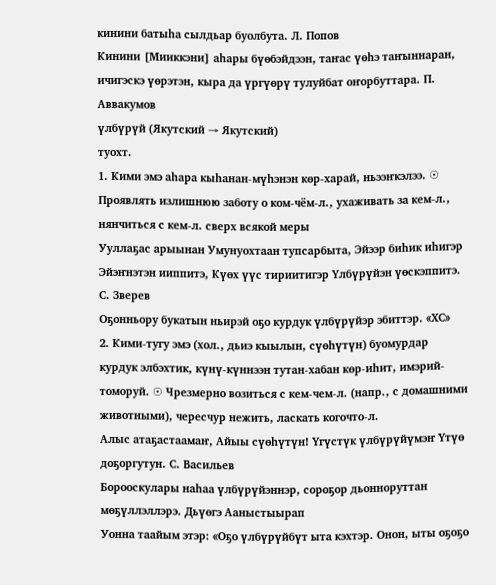кинини батыһа сылдьар буолбута. Л. Попов
Кинини [Мииккэни] аһары бүөбэйдээн, таҥас үөһэ таҥыннаран, ичигэскэ үөрэтэн, кыра да үргүөрү тулуйбат оҥорбуттара. П. Аввакумов
үлбүрүй (Якутский → Якутский)
туохт.
1. Кими эмэ аһара кыһанан-мүһэнэн көр-харай, ньээҥкэлээ. ☉ Проявлять излишнюю заботу о ком-чём-л., ухаживать за кем-л., нянчиться с кем-л. сверх всякой меры
Ууллаҕас арыынан Умунуохтаан тупсарбыта, Эйээр биһик иһигэр Эйэҥнэтэн ииппитэ, Күөх үүс тириитигэр Үлбүрүйэн үөскэппитэ. С. Зверев
Оҕонньору букатын ньирэй оҕо курдук үлбүрүйэр эбиттэр. «ХС»
2. Кими-тугу эмэ (хол., дьиэ кыылын, сүөһүтүн) буомурдар курдук элбэхтик, күнү-күннээн тутан-хабан көр-иһит, имэрий-томоруй. ☉ Чрезмерно возиться с кем-чем-л. (напр., с домашними животными), чересчур нежить, ласкать когочто-л.
Алыс атаҕастаамаҥ, Айыы сүөһүтүн! Үгүстүк үлбүрүйүмэҥ Үтүө доҕоргутун. С. Васильев
Борооскулары наһаа үлбүрүйэннэр, сороҕор дьонноруттан мөҕүллэллэрэ. Дьүөгэ Ааныстыырап
Уонна таайым этэр: «Оҕо үлбүрүйбүт ыта кэхтэр. Онон, ыты оҕоҕо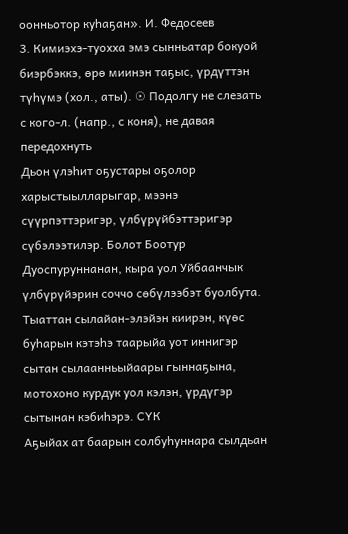оонньотор куһаҕан». И. Федосеев
3. Кимиэхэ-туохха эмэ сынньатар бокуой биэрбэккэ, өрө миинэн таҕыс, үрдүттэн түһүмэ (хол., аты). ☉ Подолгу не слезать с кого-л. (напр., с коня), не давая передохнуть
Дьон үлэһит оҕустары оҕолор харыстыылларыгар, мээнэ сүүрпэттэригэр, үлбүрүйбэттэригэр сүбэлээтилэр. Болот Боотур
Дуоспуруннанан, кыра уол Уйбаанчык үлбүрүйэрин соччо сөбүлээбэт буолбута. Тыаттан сылайан-элэйэн киирэн, күөс буһарын кэтэһэ таарыйа уот иннигэр сытан сылаанньыйаары гыннаҕына, мотохоно курдук уол кэлэн, үрдүгэр сытынан кэбиһэрэ. СҮК
Аҕыйах ат баарын солбуһуннара сылдьан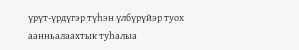үрүт-үрдүгэр түһэн үлбүрүйэр туох аанньалаахтык туһалыа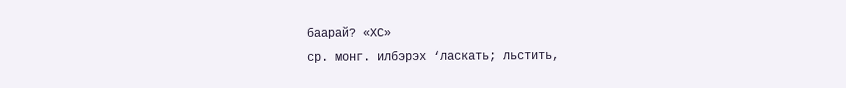баарай? «ХС»
ср. монг. илбэрэх ‘ласкать; льстить,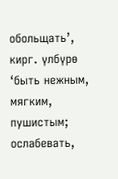обольщать’, кирг. үлбүрө ‘быть нежным, мягким, пушистым; ослабевать,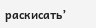раскисать’